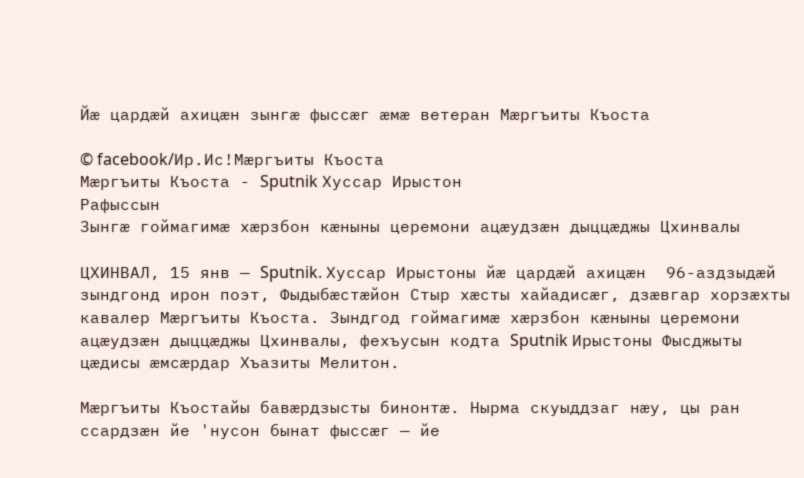Йæ цардæй ахицæн зынгæ фыссæг æмæ ветеран Мæргъиты Къоста

© facebook/Ир.Ис!Мæргъиты Къоста
Мæргъиты Къоста - Sputnik Хуссар Ирыстон
Рафыссын
Зынгæ гоймагимæ хæрзбон кæныны церемони ацæудзæн дыццæджы Цхинвалы

ЦХИНВАЛ, 15 янв — Sputnik. Хуссар Ирыстоны йæ цардæй ахицæн  96-аздзыдæй зындгонд ирон поэт, Фыдыбæстæйон Стыр хæсты хайадисæг, дзæвгар хорзæхты кавалер Мæргъиты Къоста. Зындгод гоймагимæ хæрзбон кæныны церемони ацæудзæн дыццæджы Цхинвалы, фехъусын кодта Sputnik Ирыстоны Фысджыты цæдисы æмсæрдар Хъазиты Мелитон.

Мæргъиты Къостайы бавæрдзысты бинонтæ. Нырма скуыддзаг нæу, цы ран ссардзæн йе 'нусон бынат фыссæг — йе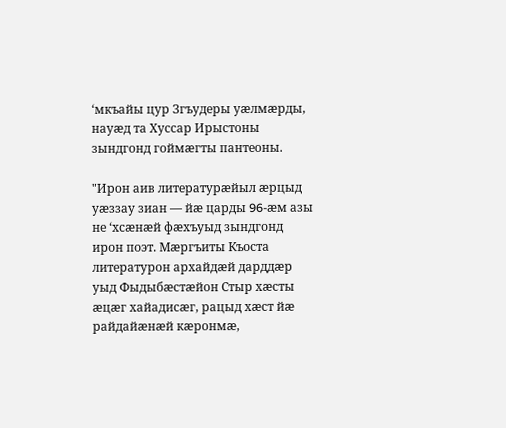ʻмкъайы цур Згъудеры уæлмæрды, науæд та Хуссар Ирыстоны зындгонд гоймæгты пантеоны.

"Ирон аив литературæйыл æрцыд уæззау зиан — йæ царды 96-æм азы не ʻхсæнæй фæхъуыд зындгонд ирон поэт. Мæргъиты Къоста литературон архайдæй дарддæр уыд Фыдыбæстæйон Стыр хæсты æцæг хайадисæг, рацыд хæст йæ райдайæнæй кæронмæ,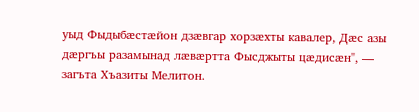уыд Фыдыбæстæйон дзæвгар хорзæхты кавалер, Дæс азы дæргъы разамынад лæвæртта Фысджыты цæдисæн", — загъта Хъазиты Мелитон.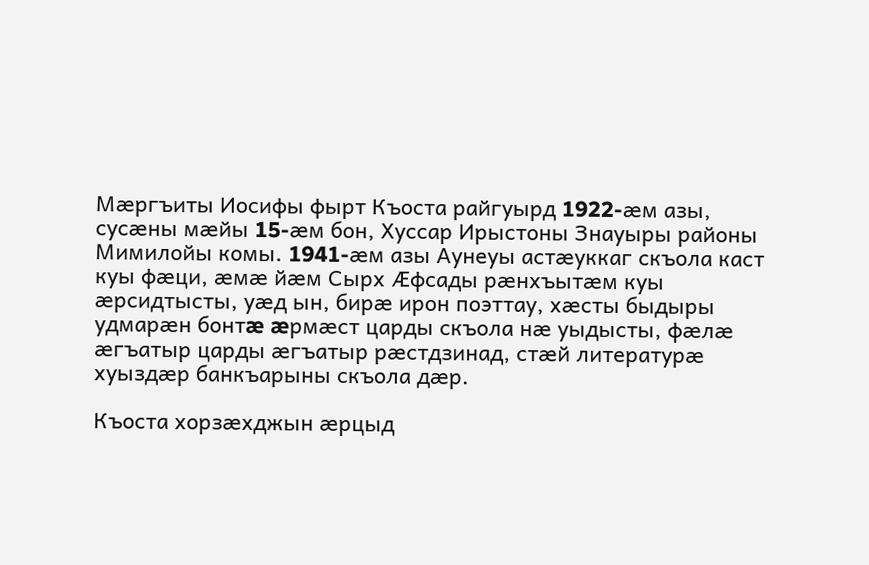Мæргъиты Иосифы фырт Къоста райгуырд 1922-æм азы, сусæны мæйы 15-æм бон, Хуссар Ирыстоны Знауыры районы Мимилойы комы. 1941-æм азы Аунеуы астæуккаг скъола каст куы фæци, æмæ йæм Сырх Æфсады рæнхъытæм куы æрсидтысты, уæд ын, бирæ ирон поэттау, хæсты быдыры удмарæн бонтæ æрмæст царды скъола нæ уыдысты, фæлæ æгъатыр царды æгъатыр рæстдзинад, стæй литературæ хуыздæр банкъарыны скъола дæр.

Къоста хорзæхджын æрцыд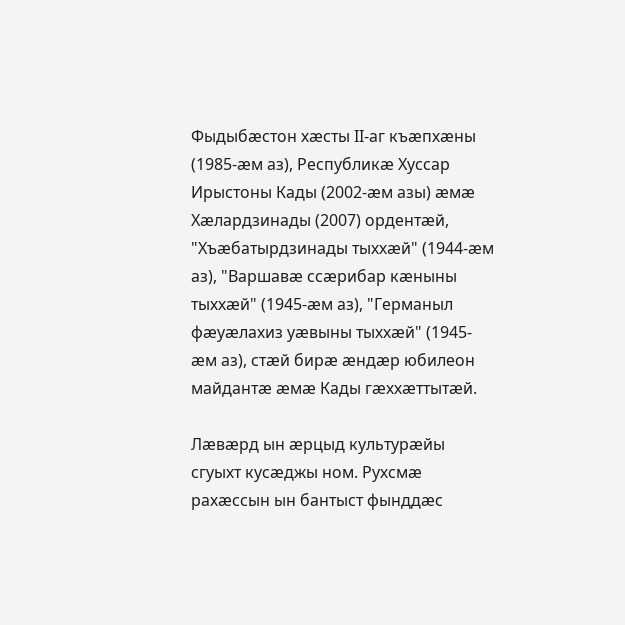Фыдыбæстон хæсты II-аг къæпхæны (1985-æм аз), Республикæ Хуссар Ирыстоны Кады (2002-æм азы) æмæ Хæлардзинады (2007) ордентæй, "Хъæбатырдзинады тыххæй" (1944-æм аз), "Варшавæ ссæрибар кæныны тыххæй" (1945-æм аз), "Германыл фæуæлахиз уæвыны тыххæй" (1945-æм аз), стæй бирæ æндæр юбилеон майдантæ æмæ Кады гæххæттытæй.

Лæвæрд ын æрцыд культурæйы сгуыхт кусæджы ном. Рухсмæ рахæссын ын бантыст фынддæс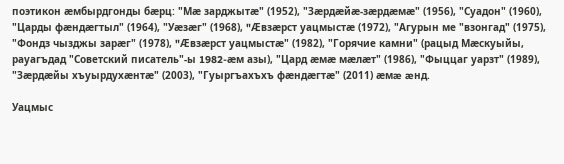поэтикон æмбырдгонды бæрц: "Мæ зарджытæ" (1952), "Зæрдæйæ-зæрдæмæ" (1956), "Суадон" (1960), "Царды фæндæгтыл" (1964), "Уæзæг" (1968), "Æвзæрст уацмыстæ (1972), "Агурын ме "взонгад" (1975), "Фондз чызджы зарæг" (1978), "Æвзæрст уацмыстæ" (1982), "Горячие камни" (рацыд Мæскуыйы, рауагъдад "Советский писатель"-ы 1982-æм азы), "Цард æмæ мæлæт" (1986), "Фыццаг уарзт" (1989), "Зæрдæйы хъуырдухæнтæ" (2003), "Гуыргъахъхъ фæндæгтæ" (2011) æмæ æнд.

Уацмыс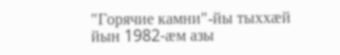"Горячие камни"-йы тыххæй йын 1982-æм азы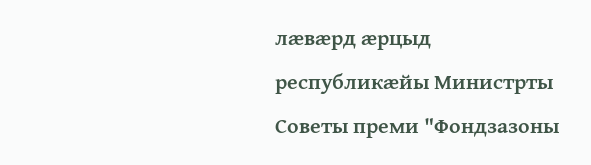лæвæрд æрцыд республикæйы Министрты Советы преми "Фондзазоны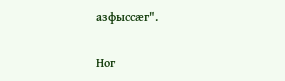азфыссæг".

Ног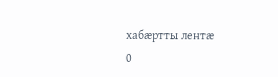хабӕртты лентӕ
0